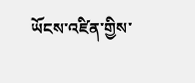ཡོངས་འཛིན་གྱིས་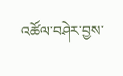འཚོལ་བཤེར་བྱས་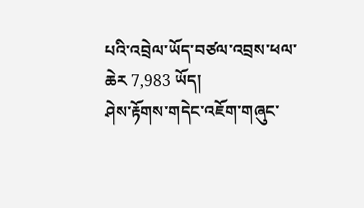པའི་འབྲེལ་ཡོད་བཙལ་འབྲས་ཕལ་ཆེར 7,983 ཡོད།
ཤེས་རྟོགས་གདེང་འཇོག་གཞུང་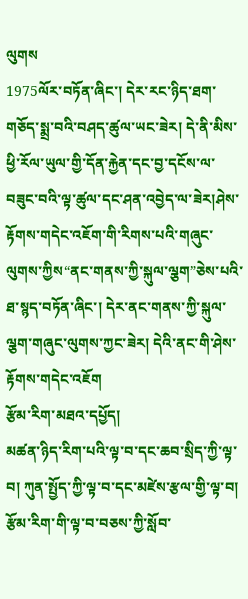ལུགས
1975ལོར་བཏོན་ཞིང་། དེར་རང་ཉིད་ཐག་གཅོད་སྨྲ་བའི་བཤད་ཚུལ་ཡང་ཟེར། དེ་ནི་མིས་ཕྱི་རོལ་ཡུལ་གྱི་དོན་རྐྱེན་དང་བྱ་དངོས་ལ་བཟུང་བའི་ལྟ་ཚུལ་དང་ཤན་འབྱེད་ལ་ཟེར།ཤེས་རྟོགས་གདེང་འཇོག་གི་རིགས་པའི་གཞུང་ལུགས་ཀྱིས“ནང་གནས་ཀྱི་སྐུལ་ལྕག”ཅེས་པའི་ཐ་སྙད་བཏོན་ཞིང་། དེར་ནང་གནས་ཀྱི་སྐུལ་ལྕག་གཞུང་ལུགས་ཀྱང་ཟེར། དེའི་ནང་གི་ཤེས་རྟོགས་གདེང་འཇོག
རྩོམ་རིག་མཐའ་དཔྱོད།
མཚན་ཉིད་རིག་པའི་ལྟ་བ་དང་ཆབ་སྲིད་ཀྱི་ལྟ་བ། ཀུན་སྤྱོད་ཀྱི་ལྟ་བ་དང་མཛེས་རྩལ་གྱི་ལྟ་བ། རྩོམ་རིག་གི་ལྟ་བ་བཅས་ཀྱི་སློབ་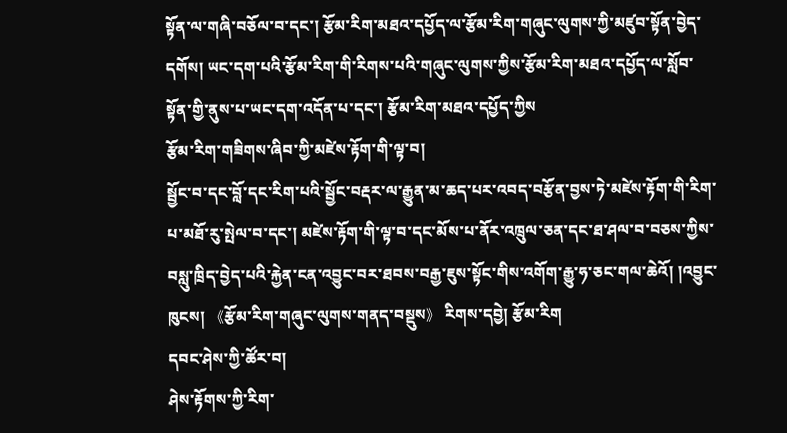སྟོན་ལ་གཞི་བཅོལ་བ་དང་། རྩོམ་རིག་མཐའ་དཔྱོད་ལ་རྩོམ་རིག་གཞུང་ལུགས་ཀྱི་མཛུབ་སྟོན་བྱེད་དགོས། ཡང་དག་པའི་རྩོམ་རིག་གི་རིགས་པའི་གཞུང་ལུགས་ཀྱིས་རྩོམ་རིག་མཐའ་དཔྱོད་ལ་སློབ་སྟོན་གྱི་ནུས་པ་ཡང་དག་འདོན་པ་དང་། རྩོམ་རིག་མཐའ་དཔྱོད་ཀྱིས
རྩོམ་རིག་གཟིགས་ཞིབ་ཀྱི་མཛེས་རྟོག་གི་ལྟ་བ།
སྦྱོང་བ་དང་བློ་དང་རིག་པའི་སྦྱོང་བརྡར་ལ་རྒྱུན་མ་ཆད་པར་འབད་བརྩོན་བྱས་ཏེ་མཛེས་རྟོག་གི་རིག་པ་མཐོ་རུ་སྤེལ་བ་དང་། མཛེས་རྟོག་གི་ལྟ་བ་དང་མོས་པ་ནོར་འཁྲུལ་ཅན་དང་ཐ་ཤལ་བ་བཅས་ཀྱིས་བསླུ་ཁྲིད་བྱེད་པའི་རྐྱེན་ངན་འབྱུང་བར་ཐབས་བརྒྱ་ཇུས་སྟོང་གིས་འགོག་རྒྱུ་ཧ་ཅང་གལ་ཆེའོ། །འབྱུང་ཁུངས། 《རྩོམ་རིག་གཞུང་ལུགས་གནད་བསྡུས》 རིགས་དབྱེ། རྩོམ་རིག
དབང་ཤེས་ཀྱི་ཚོར་བ།
ཤེས་རྟོགས་ཀྱི་རིག་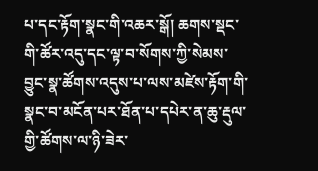པ་དང་རྟོག་སྣང་གི་འཆར་སྒོ། ཆགས་སྡང་གི་ཚོར་འདུ་དང་ལྟ་བ་སོགས་ཀྱི་སེམས་བྱུང་སྣ་ཚོགས་འདུས་པ་ལས་མཛེས་རྟོག་གི་སྣང་བ་མངོན་པར་ཐོན་པ་དཔེར་ན་ཆུ་རྡུལ་གྱི་ཚོགས་ལ་ཉི་ཟེར་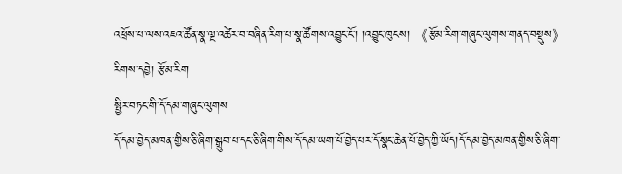འཕྲོས་པ་ལས་འཇའ་ཚོན་སྣ་ལྔ་འཚེར་བ་བཞིན་རིག་པ་སྣ་ཚོགས་འབྱུང་ངོ་། །འབྱུང་ཁུངས། 《རྩོམ་རིག་གཞུང་ལུགས་གནད་བསྡུས》 རིགས་དབྱེ། རྩོམ་རིག
སྤྱིར་བཏང་གི་དོ་དམ་གཞུང་ལུགས
དོ་དམ་བྱེད་མཁན་གྱིས་ཅི་ཞིག་སྒྲུབ་པ་དང་ཅི་ཞིག་གིས་དོ་དམ་ཡག་པོ་བྱེད་པར་དོ་སྣང་ཆེན་པོ་བྱེད་ཀྱི་ཡོད།དོ་དམ་བྱེད་མཁན་གྱིས་ཅི་ཞིག་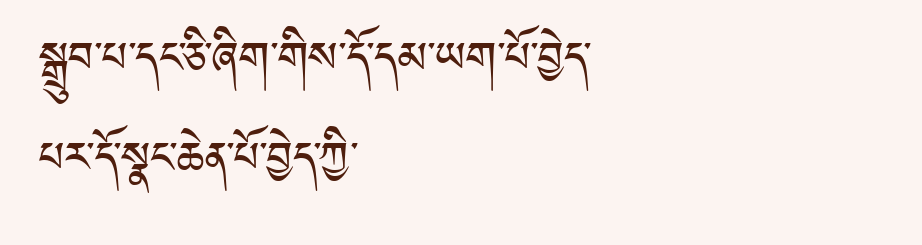སྒྲུབ་པ་དང་ཅི་ཞིག་གིས་དོ་དམ་ཡག་པོ་བྱེད་པར་དོ་སྣང་ཆེན་པོ་བྱེད་ཀྱི་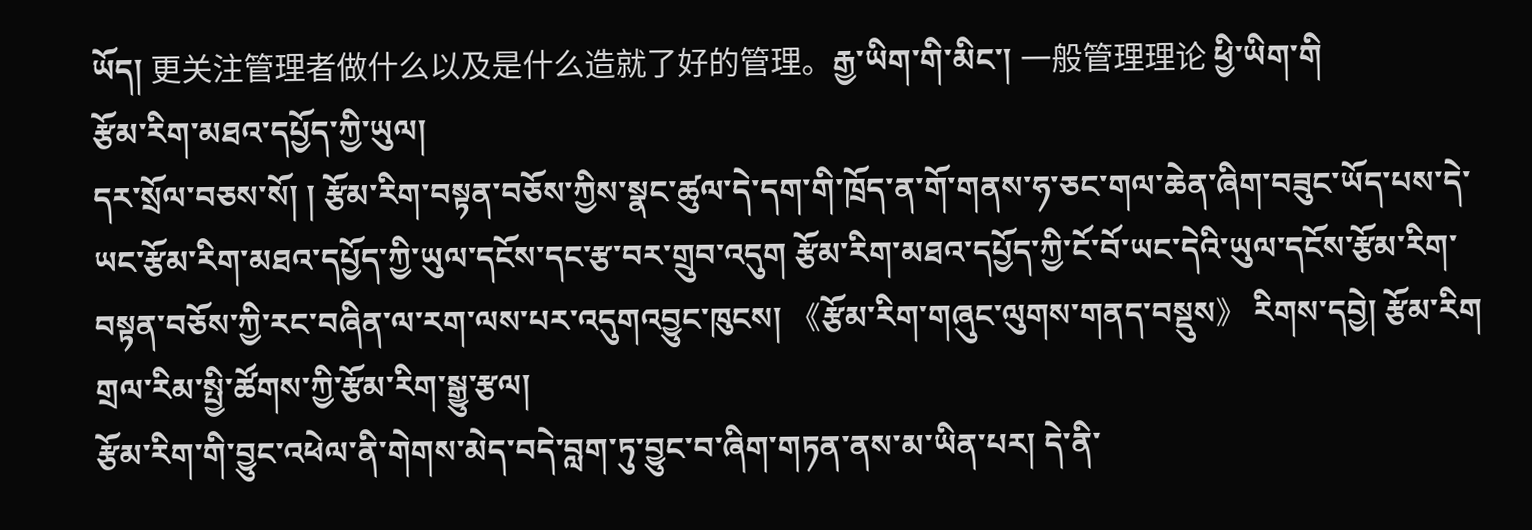ཡོད། 更关注管理者做什么以及是什么造就了好的管理。རྒྱ་ཡིག་གི་མིང་། 一般管理理论 ཕྱི་ཡིག་གི
རྩོམ་རིག་མཐའ་དཔྱོད་ཀྱི་ཡུལ།
དར་སྲོལ་བཅས་སོ། ། རྩོམ་རིག་བསྟན་བཅོས་ཀྱིས་སྣང་ཚུལ་དེ་དག་གི་ཁྲོད་ན་གོ་གནས་ཧ་ཅང་གལ་ཆེན་ཞིག་བཟུང་ཡོད་པས་དེ་ཡང་རྩོམ་རིག་མཐའ་དཔྱོད་ཀྱི་ཡུལ་དངོས་དང་རྩ་བར་གྲུབ་འདུག རྩོམ་རིག་མཐའ་དཔྱོད་ཀྱི་ངོ་བོ་ཡང་དེའི་ཡུལ་དངོས་རྩོམ་རིག་བསྟན་བཅོས་ཀྱི་རང་བཞིན་ལ་རག་ལས་པར་འདུགའབྱུང་ཁུངས། 《རྩོམ་རིག་གཞུང་ལུགས་གནད་བསྡུས》 རིགས་དབྱེ། རྩོམ་རིག
གྲལ་རིམ་སྤྱི་ཚོགས་ཀྱི་རྩོམ་རིག་སྒྱུ་རྩལ།
རྩོམ་རིག་གི་བྱུང་འཕེལ་ནི་གེགས་མེད་བདེ་བླག་ཏུ་བྱུང་བ་ཞིག་གཏན་ནས་མ་ཡིན་པར། དེ་ནི་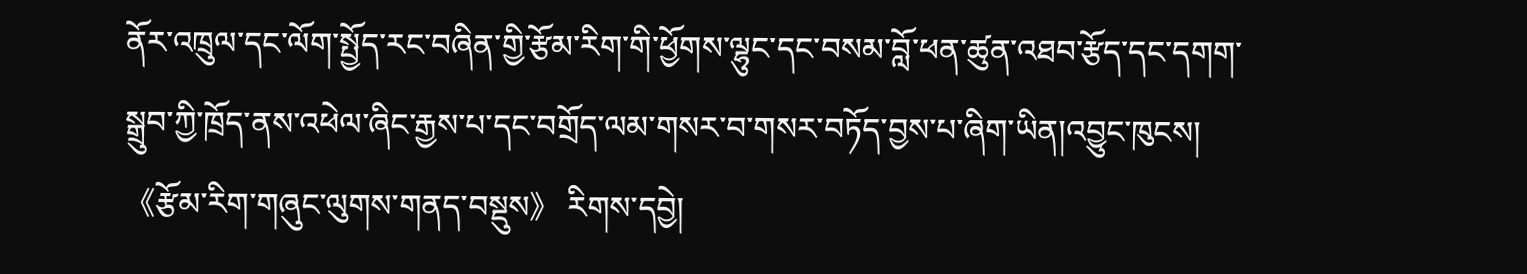ནོར་འཁྲུལ་དང་ལོག་སྤྱོད་རང་བཞིན་གྱི་རྩོམ་རིག་གི་ཕྱོགས་ལྷུང་དང་བསམ་བློ་ཕན་ཚུན་འཐབ་རྩོད་དང་དགག་སྒྲུབ་ཀྱི་ཁྲོད་ནས་འཕེལ་ཞིང་རྒྱས་པ་དང་བགྲོད་ལམ་གསར་བ་གསར་བཏོད་བྱས་པ་ཞིག་ཡིན།འབྱུང་ཁུངས། 《རྩོམ་རིག་གཞུང་ལུགས་གནད་བསྡུས》 རིགས་དབྱེ།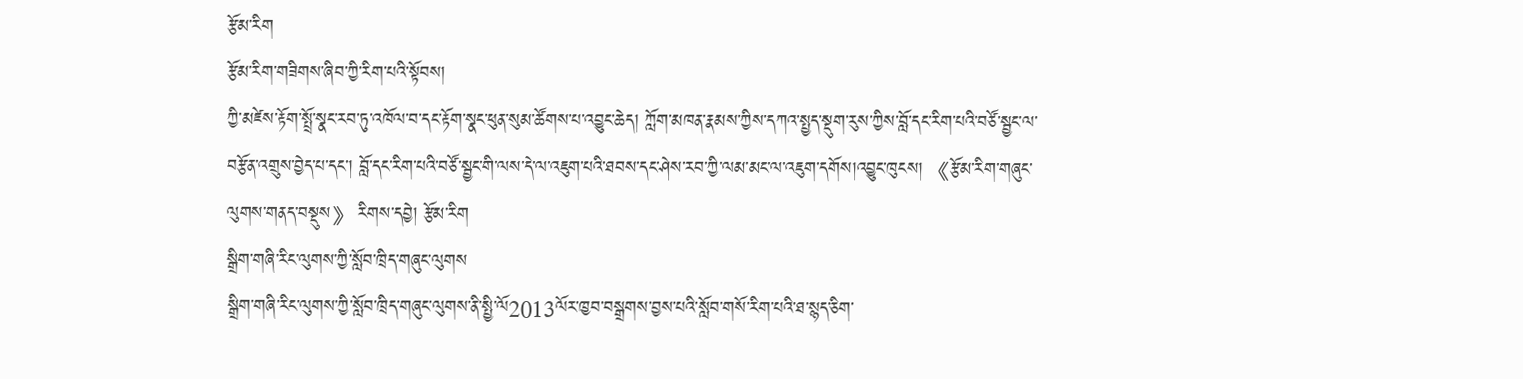རྩོམ་རིག
རྩོམ་རིག་གཟིགས་ཞིབ་ཀྱི་རིག་པའི་སྟོབས།
ཀྱི་མཛེས་རྟོག་སྤྲོ་སྣང་རབ་ཏུ་འཁོལ་བ་དང་རྟོག་སྣང་ཕུན་སུམ་ཚོགས་པ་འབྱུང་ཆེད། ཀློག་མཁན་རྣམས་ཀྱིས་དཀའ་སྤྱད་སྡུག་རུས་ཀྱིས་བློ་དང་རིག་པའི་བཙོ་སྦྱང་ལ་བརྩོན་འགྲུས་བྱེད་པ་དང་། བློ་དང་རིག་པའི་བཙོ་སྦྱང་གི་ལས་དེ་ལ་འཇུག་པའི་ཐབས་དང་ཤེས་རབ་ཀྱི་ལམ་མང་ལ་འཇུག་དགོས།འབྱུང་ཁུངས། 《རྩོམ་རིག་གཞུང་ལུགས་གནད་བསྡུས》 རིགས་དབྱེ། རྩོམ་རིག
སྒྲིག་གཞི་རིང་ལུགས་ཀྱི་སློབ་ཁྲིད་གཞུང་ལུགས
སྒྲིག་གཞི་རིང་ལུགས་ཀྱི་སློབ་ཁྲིད་གཞུང་ལུགས་ནི་སྤྱི་ལོ2013ལོར་ཁྱབ་བསྒྲགས་བྱས་པའི་སློབ་གསོ་རིག་པའི་ཐ་སྙད་ཅིག་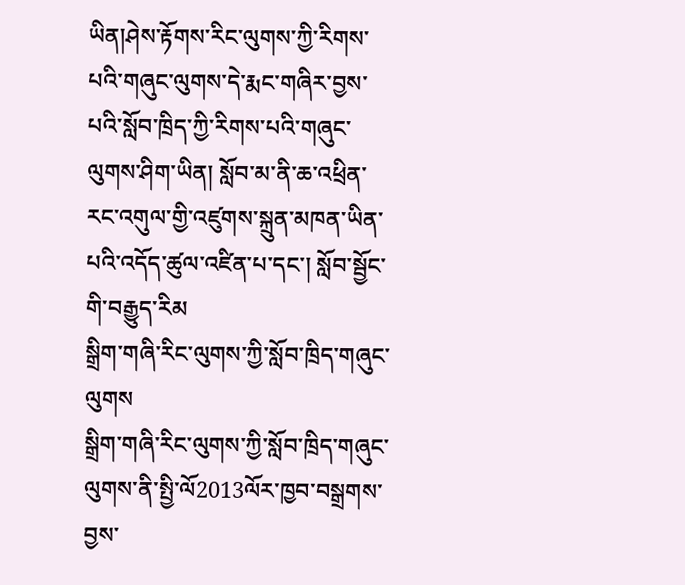ཡིན།ཤེས་རྟོགས་རིང་ལུགས་ཀྱི་རིགས་པའི་གཞུང་ལུགས་དེ་རྨང་གཞིར་བྱས་པའི་སློབ་ཁྲིད་ཀྱི་རིགས་པའི་གཞུང་ལུགས་ཤིག་ཡིན། སློབ་མ་ནི་ཆ་འཕྲིན་རང་འགུལ་གྱི་འཛུགས་སྐྲུན་མཁན་ཡིན་པའི་འདོད་ཚུལ་འཛིན་པ་དང་། སློབ་སྦྱོང་གི་བརྒྱུད་རིམ
སྒྲིག་གཞི་རིང་ལུགས་ཀྱི་སློབ་ཁྲིད་གཞུང་ལུགས
སྒྲིག་གཞི་རིང་ལུགས་ཀྱི་སློབ་ཁྲིད་གཞུང་ལུགས་ནི་སྤྱི་ལོ2013ལོར་ཁྱབ་བསྒྲགས་བྱས་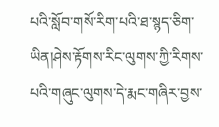པའི་སློབ་གསོ་རིག་པའི་ཐ་སྙད་ཅིག་ཡིན།ཤེས་རྟོགས་རིང་ལུགས་ཀྱི་རིགས་པའི་གཞུང་ལུགས་དེ་རྨང་གཞིར་བྱས་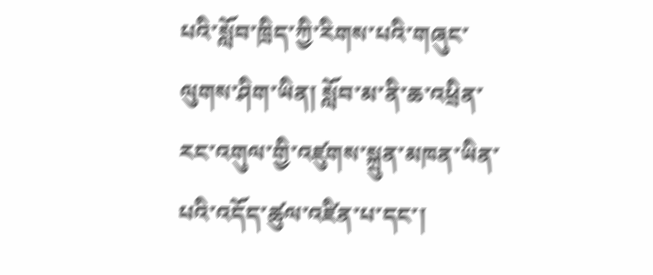པའི་སློབ་ཁྲིད་ཀྱི་རིགས་པའི་གཞུང་ལུགས་ཤིག་ཡིན། སློབ་མ་ནི་ཆ་འཕྲིན་རང་འགུལ་གྱི་འཛུགས་སྐྲུན་མཁན་ཡིན་པའི་འདོད་ཚུལ་འཛིན་པ་དང་།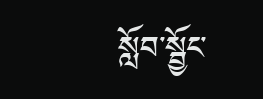སློབ་སྦྱོང་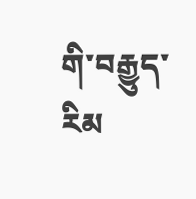གི་བརྒྱུད་རིམ